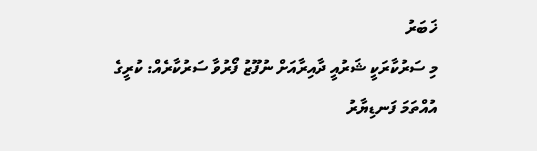ޚަބަރު
މި ސަރުކާރަކީ ޝަރުއީ ދާއިރާއަށް ނުފޫޒު ފޯރުވާ ސަރުކާރެއް: ކުރީގެ އުއްތަމަ ފަނޑިޔާރު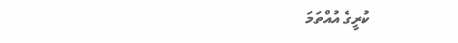ކުރީގެ އުއްތަމަ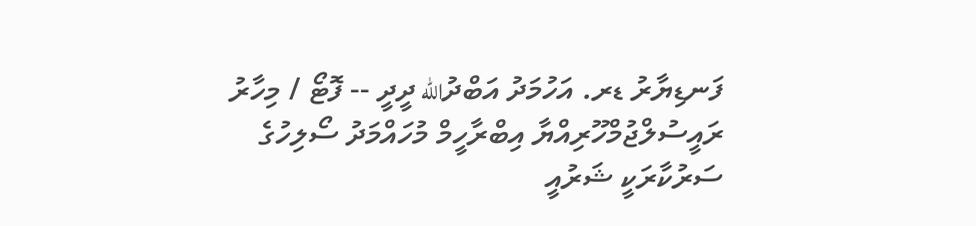ފަނޑިޔާރު ޑރ. އަހުމަދު އަބްދުالله ދީދީ -- ފޮޓޯ / މިހާރު
ރައީސުލްޖުމްހޫރިއްޔާ އިބްރާހީމް މުހައްމަދު ސޯލިހުގެ ސަރުކާރަކީ ޝަރުއީ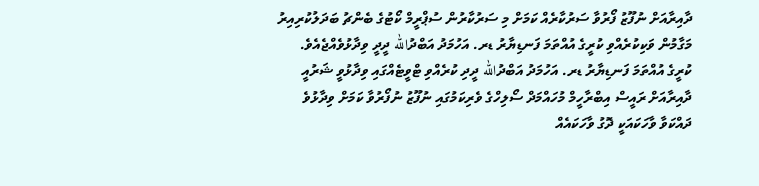ދާއިރާއަށް ނުފޫޒު ފޯރުވާ ސަރުކާރެއް ކަމަށް މި ސަރުކާރުން ސުޕްރީމް ކޯޓުގެ ބެންޗު ބަދަލުކުރިއިރު މަގާމުން ވަކިކުރެއްވި ކުރީގެ އުއްތަމަ ފަނޑިޔާރު ޑރ. އަހުމަދު އަބްދުالله ދީދީ ވިދާޅުވެއްޖެއެވެ.
ކުރީގެ އުއްތަމަ ފަނޑިޔާރު ޑރ. އަހުމަދު އަބްދުالله ދީދި ކުރެއްވި ޓްވީޓެއްގައި ވިދާޅުވީ ޝަރުއީ ދާއިރާއަށް ރައީސް އިބްރާހީމް މުހައްމަދް ސޯލިހްގެ ވެރިކަމުގައި ނުފޫޒު ނުފޯރުވާ ކަމަށް ވިދާޅުވެ ދައްކަވާ ވާހަކައަކީ ދޮގު ވާހަކައެއް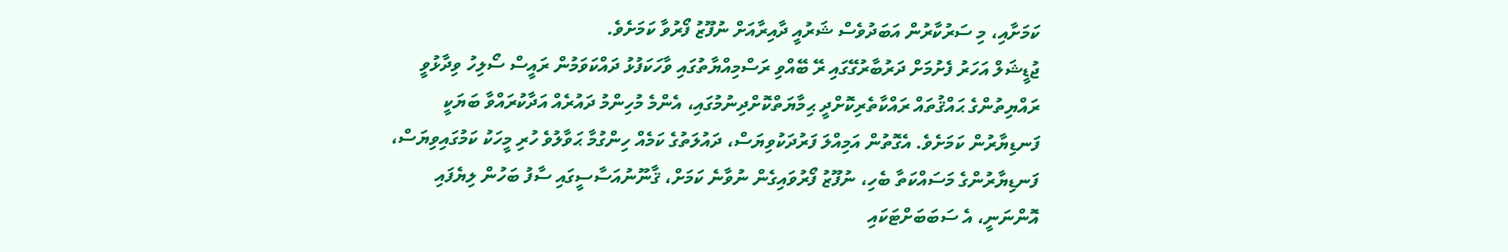ކަމަށާއި، މި ސަރުކާރުން އަބަދުވެސް ޝަރުއީ ދާއިރާއަށް ނުފޫޒު ފޯރުވާ ކަމަށެވެ.
ޖުޑީޝަލް އަހަރު ފެށުމަށް ދަރުބާރުގޭގައި ރޭ ބޭއްވި ރަސްމިއްޔާތުގައި ވާހަކަފުޅު ދައްކަވަމުން ރައީސް ސޯލިހު ވިދާޅުވީ ރައްޔިތުންގެ ޙައްޤުތައް ރައްކާތެރިކޮށްދީ ޙިމާޔަތްކޮށްދިނުމުގައި، އެންމެ މުހިންމު ދައުރެއް އަދާކުރައްވާ ބަޔަކީ ފަނޑިޔާރުން ކަމަށެވެ. އެގޮތުން އަމިއްލަ ފަރުދަކުވިޔަސް، ދައުލަތުގެ ކަމެއް ހިންގުމާ ޙަވާލުވެ ހުރި މީހަކު ކަމުގައިވިޔަސް، ފަނޑިޔާރުންގެ މަސައްކަތާ ބެހި، ނުފޫޒު ފޯރުވައިގެން ނުވާނެ ކަމަށް، ޤާނޫނުއަސާސީގައި ސާފު ބަހުން ލިޔެފައި އޮންނަނީ، އެ ސަބަބަށްޓަކައި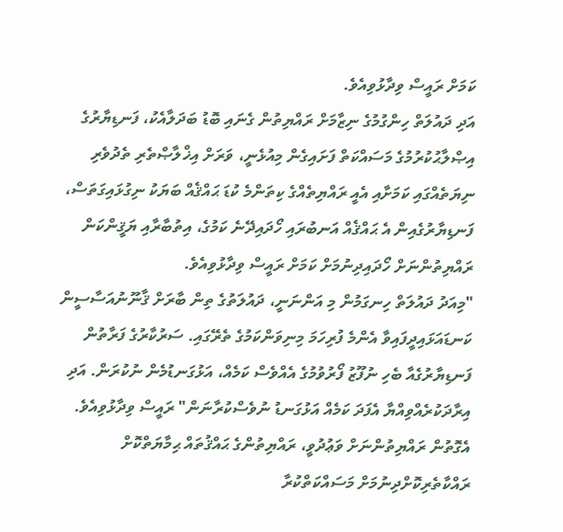ކަމަށް ރައީސް ވިދާޅުވިއެވެ.
އަދި ދައުލަތް ހިންގުމުގެ ނިޒާމަށް ރައްޔިތުން ގެނައި ބޮޑު ބަދަލާއެކު، ފަނޑިޔާރުގެ އިޞްލާޙުކުރުމުގެ މަސައްކަތް ފަށައިގެން މިއުޅެނީ، ވަރަށް އިޚްލާޞްތެރި ތެދުވެރި ނިޔަތެއްގައި ކަމަށާއި އެއީ ރައްޔިތެއްގެ ކިތަންމެ ކުޑަ ޙައްޤެއް ބަޔަކު ނިގުޅައިގަތަސް، ފަނޑިޔާރުގެއިން އެ ޙައްޤެއް އަނބުރައި ހޯދައިދޭނެ ކަމުގެ، އިތުބާރާއި ޔަޤީންކަން ރައްޔިތުންނަށް ހޯދައިދިނުމަށް ކަމަށް ރައީސް ވިދާޅުވިއެވެ.
"މިއަދު ދައުލަތް ހިނގަމުން މި އަންނަނީ، ދައުލަތުގެ ތިން ބާރަށް ޤާނޫނުއަސާސީން ކަނޑައަޅައިދީފައިވާ އެންމެ ފުރިހަމަ މިނިވަންކަމުގެ ތެރޭގައި. ސަރުކާރުގެ ފަރާތުން ފަނޑިޔާރުގެއާ ބެހި ނުފޫޒު ފޯރުވުމުގެ އެއްވެސް ކަމެއް، އަޅުގަނޑުމެން ނުކުރަން. އަދި އިރާދަކުރެއްވިއްޔާ އެފަދަ ކަމެއް އަޅުގަނޑު ނުވެސްކުރާނަން" ރައީސް ވިދާޅުވިއެވެ.
އެގޮތުން ރައްޔިތުންނަށް ވަޢުދުވީ، ރައްޔިތުންގެ ޙައްޤުތައް ޙިމާޔަތްކޮށް ރައްކާތެރިކޮށްދިނުމަށް މަސައްކަތްކުރާ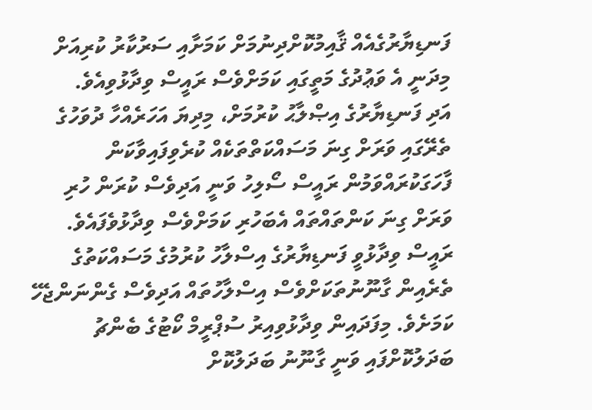ފަނޑިޔާރުގެއެއް ޤާއިމުކޮށްދިނުމަށް ކަމަށާއި ސަރުކާރު ކުރިއަށް މިދަނީ އެ ވަޢުދުގެ މަތީގައި ކަމަށްވެސް ރައީސް ވިދާޅުވިއެވެ.
އަދި ފަނޑިޔާރުގެ އިޞްލާޙު ކުރުމަށް، މިދިޔަ އަހަރެއްހާ ދުވަހުގެ ތެރޭގައި ވަރަށް ގިނަ މަސައްކަތްތަކެއް ކުރެވިފައިވާކަން ފާހަގަކުރައްވަމުން ރައީސް ސޯލިހު ވަނީ އަދިވެސް ކުރަން ހުރި ވަރަށް ގިނަ ކަންތައްތައް އެބަހުރި ކަމަށްވެސް ވިދާޅުވެފައެވެ.
ރައީސް ވިދާޅުވީ ފަނޑިޔާރުގެ އިސްލާހު ކުރުމުގެ މަސައްކަތުގެ ތެރެއިން ގާނޫނުތަކަށްވެސް އިސްލާހުތައް އަދިވެސް ގެންނަންޖެހޭ ކަމަށެވެ. މިފަދައިން ވިދާޅުވިއިރު ސުޕްރީމް ކޯޓުގެ ބެންޗު ބަދަލުކޮށްފައި ވަނީ ގާނޫނު ބަދަލުކޮށް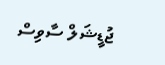ޖުޑީޝަލް ސާވިސް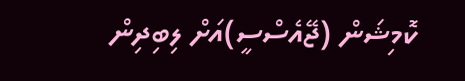ކޮމިޝަން (ޖޭއެސްސީ)އަށް ލިބިދިން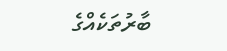ބާރުތަކެއްގެ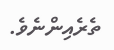ތެރެއިންނެވެ.